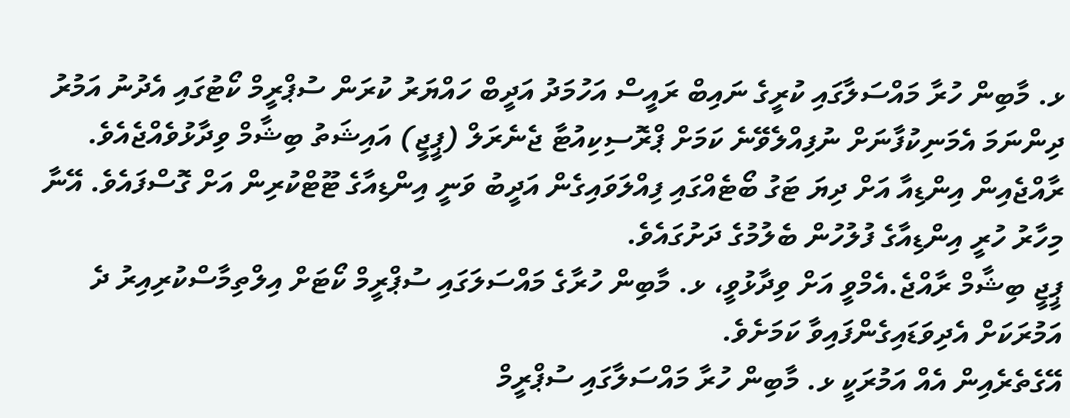ޅ. މާބިން ހުރާ މައްސަލާގައި ކުރީގެ ނައިބް ރައީސް އަހުމަދު އަދީބް ހައްޔަރު ކުރަން ސުޕްރީމް ކޯޓުގައި އެދުނު އަމުރު ދިންނަމަ އެމަނިކުފާނަށް ނުފިއްލެވޭނެ ކަމަށް ޕްރޮސިކިއުޓާ ޖެނެރަލް (ޕީޖީ) އައިޝަތު ބިޝާމް ވިދާޅުވެއްޖެއެވެ.
ރާއްޖެއިން އިންޑިއާ އަށް ދިޔަ ޓަގު ބޯޓެއްގައި ފިއްލަވައިގެން އަދީބު ވަނީ އިންޑިއާގެ ޓޫޓްކުރިން އަށް ގޮސްފައެވެ. އޭނާ މިހާރު ހުރީ އިންޑިއާގެ ފުލުހުން ބެލުމުގެ ދަށުގައެވެ.
ޕީޖީ ބިޝާމް ރާއްޖެ.އެމްވީ އަށް ވިދާޅުވީ، ޅ. މާބިން ހުރާގެ މައްސަލަގައި ސުޕްރީމް ކޯޓަށް އިލްތިމާސްކުރިއިރު ދެ އަމުރަކަށް އެދިވަޑައިގެންފައިވާ ކަމަށެވެ.
އޭގެތެރެއިން އެއް އަމުރަކީ ޅ. މާބިން ހުރާ މައްސަލާގައި ސުޕްރީމް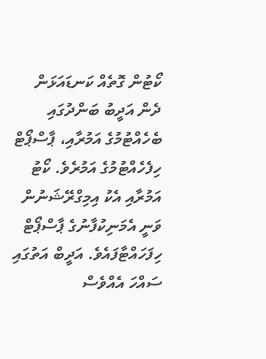ކޯޓުން ގޮތެއް ކަނޑައަޅަން ދެން އަދީބު ބަންދުގައި ބެހެއްޓުމުގެ އަމުރާއި، ޕާސްޕޯޓް ހިފެހެއްޓުމުގެ އަމުރެވެ. ކޯޓު އަމުރާއި އެކު އިމިގްރޭޝަނުން ވަނީ އެމަނިކުފާނުގެ ޕާސްޕޯޓް ހިފަހައްޓާފައެވެ. އަދީބް އަތުގައި ސައްހަ އެއްވެސް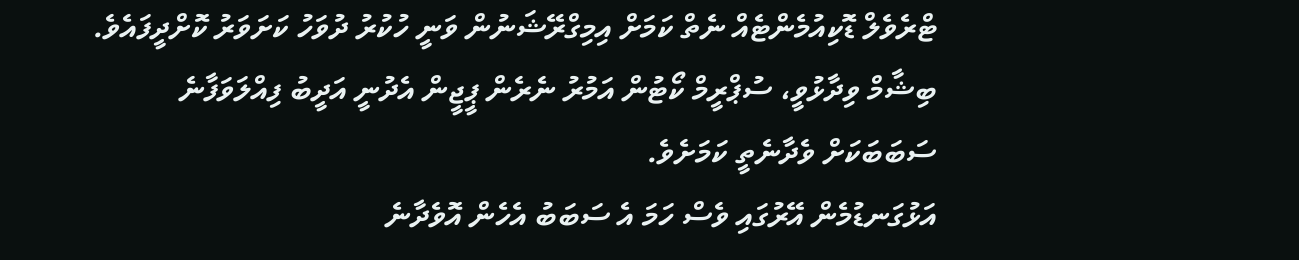ޓްރެވެލް ޑޮކިއުމެންޓެއް ނެތް ކަމަށް އިމިގްރޭޝަނުން ވަނީ ހުކުރު ދުވަހު ކަށަވަރު ކޮށްދީފައެވެ. ބިޝާމް ވިދާޅުވީ، ސުޕްރީމް ކޯޓުން އަމުރު ނެރެން ޕީޖީން އެދުނީ އަދީބު ފިއްލަވަފާނެ ސަބަބަކަށް ވެދާނެތީ ކަމަށެވެ.
އަޅުގަނޑުމެން އޭރުގައި ވެސް ހަމަ އެ ސަބަބު އެހެން އޮވެދާނެ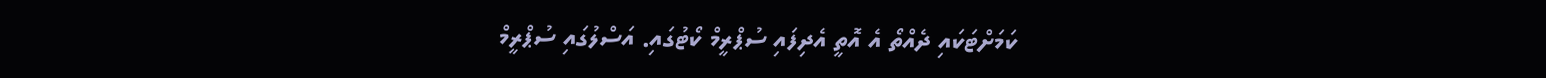ކަމަށްޓަކައި ދެއްތޯ އެ އޮތީ އެދިފައި ސުޕްރީމް ކޯޓުގައި. އަސްލުގައި ސުޕްރީމް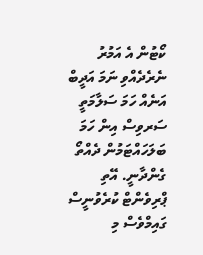ކޯޓުން އެ އަމުރު ނެރެދެއްވި ނަމަ އަދީބް އަނެއް ހަމަ ސަލާމަތީ ސަރވިސް އިން ހަމަ ބަލަހައްޓަމުން ދެއްތޯ ގެންދާނީ. އޭތި ޕްރިވެންޓް ކުރެވުނީސް ގައިމްވެސް މި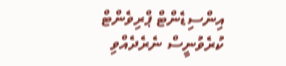އިންސިޑެންޓް ޕްރިވެންޓް ކުރެވުނީސް ނެރެދެއްވި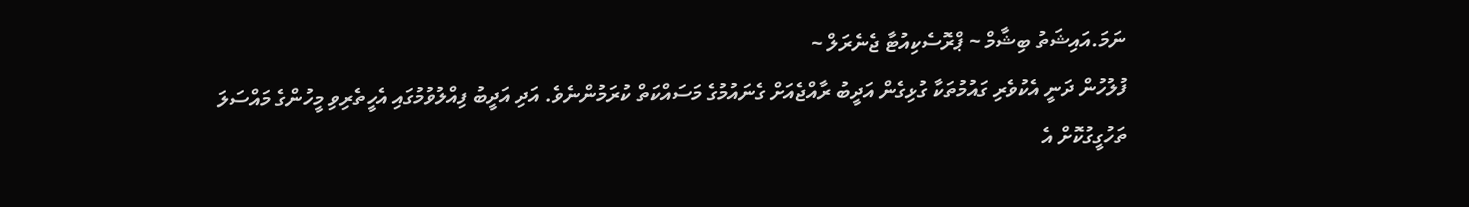ނަމަ.އައިޝަތު ބިޝާމް ~ ޕްރޮސެކިއުޓާ ޖެނެރަލް ~
ފުލުހުން ދަނީ އެކުވެރި ގައުމުތަކާ ގުޅިގެން އަދީބު ރާއްޖެއަށް ގެނައުމުގެ މަސައްކަތް ކުރަމުންނެވެ. އަދި އަދީބު ފިއްލުވުމުގައި އެހީތެރިވި މީހުންގެ މައްސަލަ ތަހުގީގުކޮށް އެ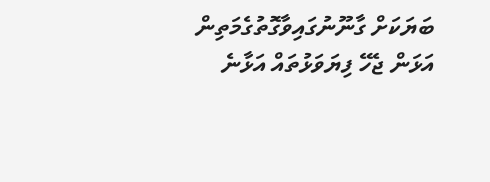ބަޔަކަށް ގާނޫނުގައިވާގޮތުގެމަތިން އަޅަން ޖެހޭ ފިޔަވަޅުތައް އަޅާނެ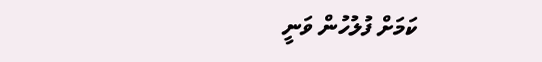ކަމަށް ފުލުހުން ވަނީ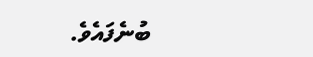ބުނެފައެވެ.